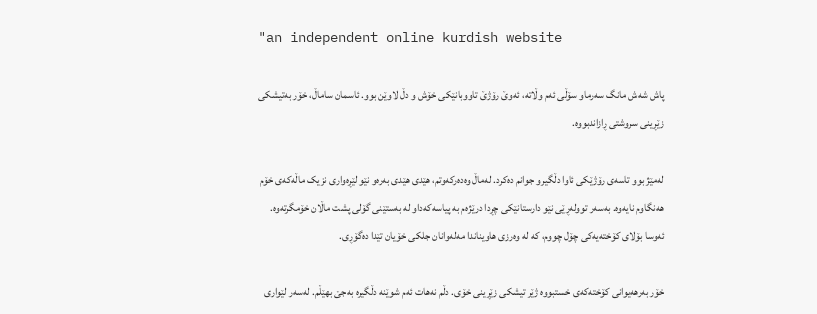"an independent online kurdish website

پاش شەش مانگ سەرماو سۆڵی ئەم وڵاتە، ئەوێ رۆژێ تاووبانێکی خۆش و دڵ لاوێن بوو. ئاسمان ساماڵ، خۆر بەتیشکی زێڕینی سروشتی ڕازاندبووە.

لەمێژ بوو تاسەی رۆژێکی ئاوا دڵگیرو جوانم دەکرد. لەماڵ وەدەرکەوتم، هێدی هێدی بەرەو نێو لێڕەواری نزیک ماڵەکەی خۆم هەنگاوم نایەوە. بەسەر توولەڕێی نێو دارستانێکی چڕدا درێژەم بە پیاسەکەداو لە بەستێنی گۆلی پشت ماڵان خۆمگرتەوە. ئەوسا بۆلای کۆختەیەکی چۆل چووم، کە لە وەرزی هاویناندا مەلەوانان جلکی خۆیان تێدا دەگۆڕی.

خۆر بەرهەیوانی کۆختەکەی خستبووە ژێر تیشکی زێڕینی خۆی. دڵم نەهات ئەم شوێنە دڵگیرە بەجێ بهێڵم. لەسەر لێواری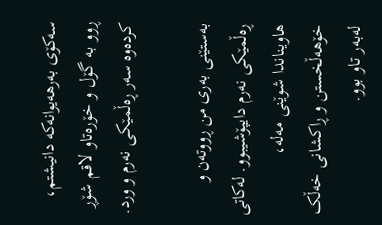سەکۆی بەرهەیوانەکە دانیشتم، ڕوو بە گۆل و خۆرەتاو لاقم شۆڕ کردەوە سەر ڕەڵمێکی نەرم و ورد.

بەستێنی بەری من ڕووتەن و ڕەڵمێکی نەرم دایپۆشیبوو. لەکاتی هاویناندا شوێنی مەلە، خۆهەڵخستن و ڕاکشانی خەڵک لەبەر تاو بوو.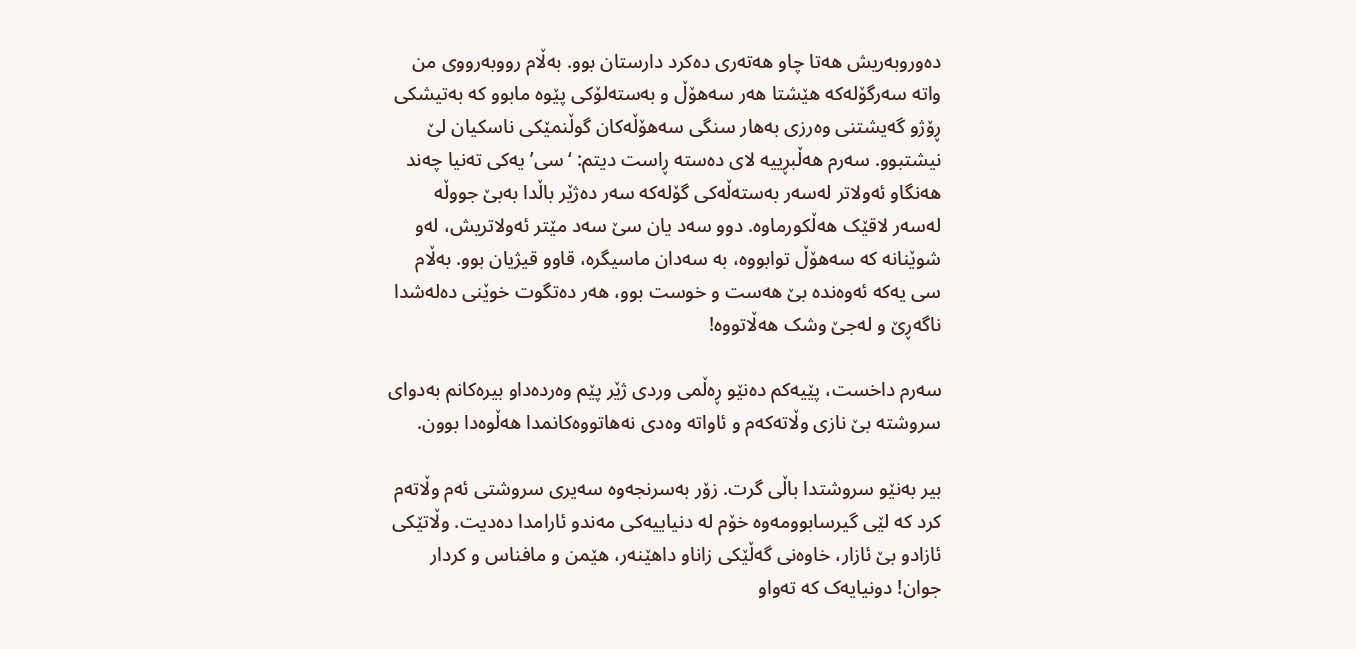دەوروبەریش هەتا چاو هەتەری دەکرد دارستان بوو. بەڵام رووبەرووی من واتە سەرگۆلەکە هێشتا هەر سەهۆڵ و بەستەلۆکی پێوە مابوو کە بەتیشکی ڕۆژو گەیشتنی وەرزی بەهار سنگی سەهۆڵەکان گوڵنمێکی ناسکیان لێ نیشتبوو. سەرم هەڵبڕییە لای دەستە ڕاست دیتم: ‘سی’ یەکی تەنیا چەند هەنگاو ئەولاتر لەسەر بەستەڵەکی گۆلەکە سەر دەژێر باڵدا بەبێ جووڵە لەسەر لاقێک هەڵکورماوە. دوو سەد یان سێ سەد مێتر ئەولاتریش، لەو شوێنانە کە سەهۆڵ توابووە، بە سەدان ماسیگرە، قاوو قیژیان بوو. بەڵام سی یەکە ئەوەندە بێ هەست و خوست بوو، هەر دەتگوت خوێنی دەلەشدا ناگەڕێ و لەجێ وشک هەڵاتووە!

سەرم داخست، پێیەکم دەنێو ڕەڵمی وردی ژێر پێم وەردەداو بیرەکانم بەدوای سروشتە بێ نازی وڵاتەکەم و ئاواتە وەدی نەهاتووەکانمدا هەڵوەدا بوون.

بیر بەنێو سروشتدا باڵی گرت. زۆر بەسرنجەوە سەیری سروشتی ئەم وڵاتەم کرد کە لێی گیرسابوومەوە خۆم لە دنیاییەکی مەندو ئارامدا دەدیت. وڵاتێکی ئازادو بێ ئازار، خاوەنی گەڵێکی زاناو داهێنەر، هێمن و مافناس و کردار جوان! دونیایەک کە تەواو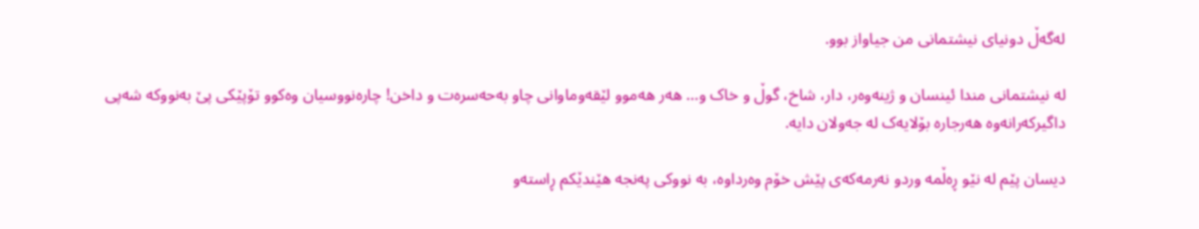لەگەڵ دونیای نیشتمانی من جیاواز بوو.

لە نیشتمانی مندا ئینسان و ژینەوەر، دار، شاخ، گوڵ و خاک و… هەر هەموو لێقەوماوانی چاو بەحەسرەت و داخن! چارەنووسیان وەکوو تۆپێکی پێ بەنووکە شەپی داگیرکەرانەوە هەرجارە بۆلایەک لە جەولان دایە.

دیسان پێم لە نێو ڕەڵمە وردو نەرمەکەی پێش خۆم وەرداوە، بە نووکی پەنجە هێندێکم ڕاستەو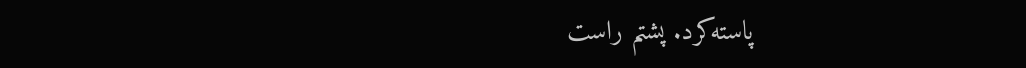پاستەکرد. پشتم راست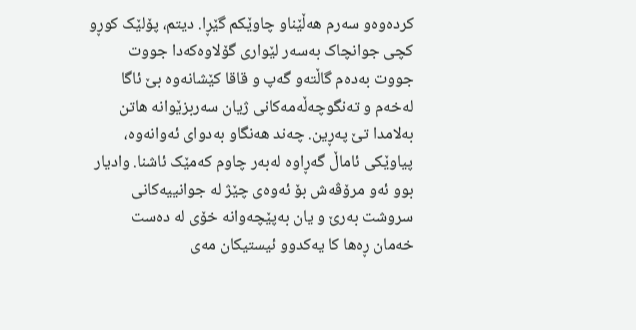کردەوەو سەرم هەڵێناو چاوێکم گێڕا. دیتم، پۆلێک کوڕو کچی جوانچاک بەسەر لێواری گۆلاوەکەدا جووت جووت بەدەم گاڵتەو گەپ و قاقا کێشانەوە بێ ئاگا لەخەم و تەنگوچەڵەمەکانی ژیان سەربزێوانە هاتن بەلامدا تێ پەڕین. چەند هەنگاو بەدوای ئەوانەوە، پیاوێکی ئاماڵ گەڕاوە لەبەر چاوم کەمێک ئاشنا. وادیار بوو ئەو مرۆڤەش بۆ ئەوەی چێژ لە جوانییەکانی سروشت بەرێ و یان بەپێچەوانە خۆی لە دەست خەمان ڕەها کا یەکدوو ئیستیکان مەی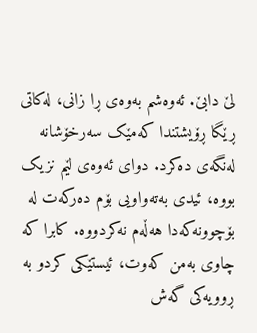لێ دابێ. ئەوەشم بەوەی ڕا زانی، لەکاتی ڕێگا ڕۆیشتندا کەمێک سەرخۆشانە لەنگەی دەکرد. دوای ئەوەی لێم نزیک بووە، ئیدی بەتەواویی بۆم دەرکەت لە بۆچوونەکەدا هەڵەم نەکردووە. کابرا کە چاوی بەمن کەوت، ئیستێکی کردو بە ڕوویەکی گەش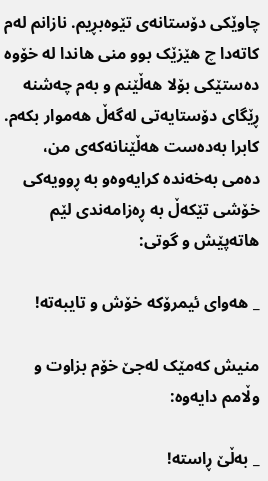چاوێکی دۆستانەی تێوەبڕیم. نازانم لەم کاتەدا چ هێزێک بوو منی هاندا لە خۆوە دەستێکی بۆلا هەڵێنم و بەم چەشنە ڕێگای دۆستایەتی لەگەڵ هەموار بکەم. کابرا بەدەست هەڵێنانەکەی من، دەمی بەخەندە کرایەوەو بە ڕوویەکی خۆشی تێکەڵ بە ڕەزامەندی لێم هاتەپێش و گوتی:

_ هەوای ئیمرۆکە خۆش و تایبەتە!

منیش کەمێک لەجێ خۆم بزاوت و وڵامم دایەوە:

_ بەڵێ ڕاستە!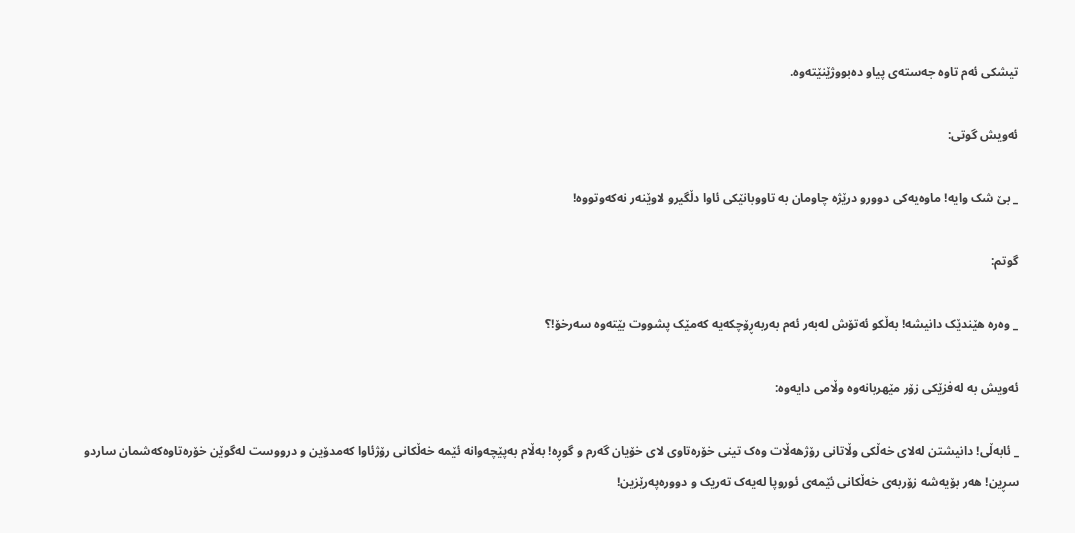تیشکی ئەم تاوە جەستەی پیاو دەبووژێنێتەوە.

ئەویش گوتی:

_ بێ شک وایە! ماوەیەکی دوورو درێژە چاومان بە تاووبانێکی ئاوا دڵگیرو لاوێنەر نەکەوتووە!

گوتم:

_ وەرە هێندێک دانیشە! بەڵکو ئەتۆش لەبەر ئەم بەربەڕۆچکەیە کەمێک پشووت بێتەوە سەرخۆ!؟

ئەویش بە لەفزێکی زۆر مێهربانەوە وڵامی دایەوە:

_ ئابەڵی! دانیشتن لەلای خەڵکی وڵاتانی رۆژهەڵات وەک تینی خۆرەتاوی لای خۆیان گەرم و گوڕە! بەڵام بەپێچەوانە ئێمە خەڵکانی رۆژئاوا کەمدۆین و درووست لەگوێن خۆرەتاوەکەشمان ساردو سڕین! هەر بۆیەشە زۆربەی خەڵکانی ئێمەی ئوروپا لەیەک تەریک و دوورەپەرێزین!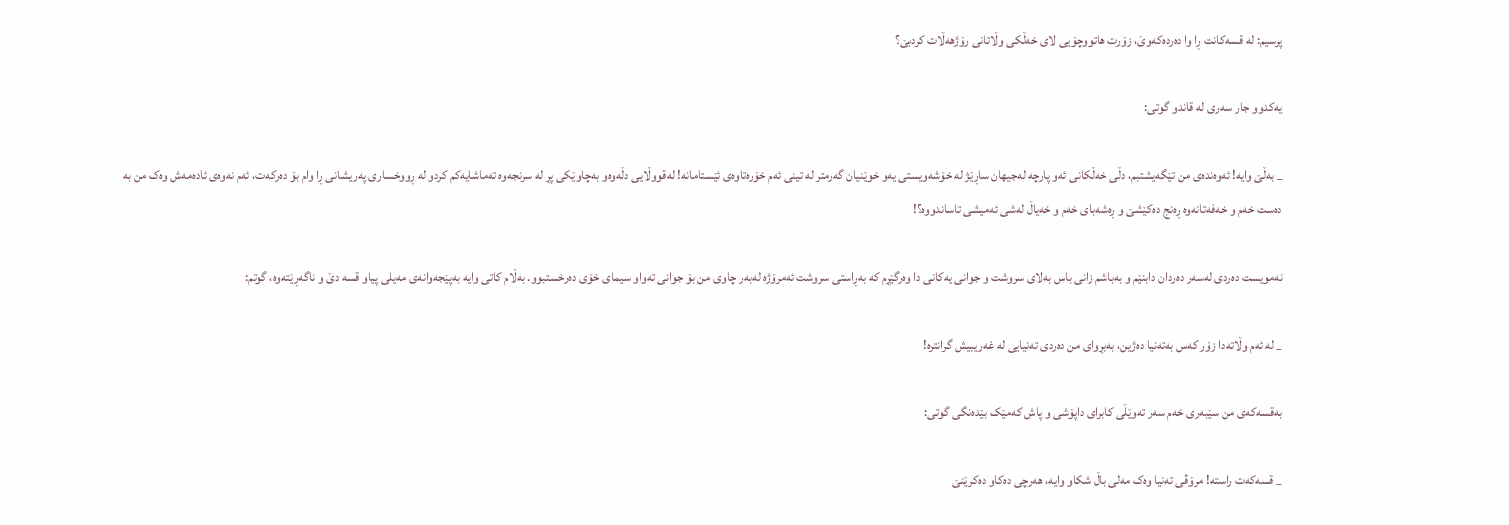پرسیم: لە قسەکانت ڕا وا دەردەکەوێ، زۆرت هاتووچۆیی لای خەڵکی وڵاتانی رۆژهەڵات کردبێ؟

یەکدوو جار سەری لە قاندو گوتی:

_ بەڵێ وایە! ئەوەندەی من تێگەیشتبم، دڵی خەڵکانی ئەو پارچە لەجیهان ساڕێژ لە خۆشەویستی یەو خوێنیان گەرمتر لە تینی ئەم خۆرەتاوەی ئێستامانە! لەقووڵایی دڵەوەو بەچاوێکی پڕ لە سرنجەوە تەماشایەکم کردو لە ڕووخساری پەریشانی ڕا وام بۆ دەرکەت، ئەم نەوەی ئادەمەش وەک من بە دەست خەم و خەفەتانەوە ڕەنج دەکێشێ و ڕەشەبای خەم و خەیاڵ لەشی ئەمیشی تاساندووە؟!

نەمویست دەردی لەسەر دەردان دابنێم و بەباشم زانی باس بەلای سروشت و جوانی یەکانی دا وەرگێڕم کە بەڕاستی سروشت ئەمرۆژە لەبەر چاوی من بۆ جوانی تەواو سیمای خۆی دەرخستبوو. بەڵام کاتی وایە بەپێجەوانەی مەیلی پیاو قسە دێ و ناگەڕێتەوە، گوتم:

_ لە ئەم وڵاتەدا زۆر کەس بەتەنیا دەژین، بەبڕوای من دەردی تەنیایی لە غەریبیش گرانترە!

بەقسەکەی من سێبەری خەم سەر تەوێڵی کابرای داپۆشی و پاش کەمێک بێدەنگی گوتی:

_ قسەکەت راستە! مرۆڤی تەنیا وەک مەلی باڵ شکاو وایە، هەرچی دەکاو دەکرێنێ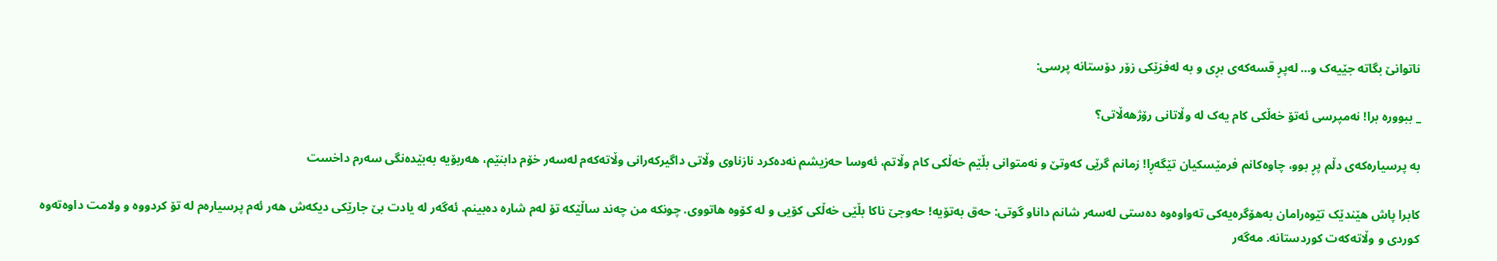ناتوانێ بگاتە جێیەک و… لەپڕ قسەکەی بڕی و بە لەفزێکی زۆر دۆستانە پرسی:

_ ببوورە برا! نەمپرسی ئەتۆ خەڵکی کام یەک لە وڵاتانی رۆژهەڵاتی؟

بە پرسیارەکەی دڵم پڕ بوو، چاوەکانم فرمێسکیان تێگەڕا! زمانم گرێی کەوتێ و نەمتوانی بڵێم خەڵکی کام وڵاتم، ئەوسا حەزیشم نەدەکرد نازناوی وڵاتی داگیرکەرانی وڵاتەکەم لەسەر خۆم دابنێم، هەربۆیە بەبێدەنگی سەرم داخست

کابرا پاش هێندێک تێوەرامان بەهۆگرەیەکی تەواوەوە دەستی لەسەر شانم داناو گوتی: حەق بەتۆیە! حەوجێ ناکا بڵێی خەڵکی کۆیی و لە کۆوە هاتووی. چونکە من چەند ساڵێکە تۆ لەم شارە دەبینم. ئەگەر لە یادت بێ جارێکی دیکەش هەر ئەم پرسیارەم لە تۆ کردووە و ولامت داوەتەوە کوردی و وڵاتەکەت کوردستانە. مەگەر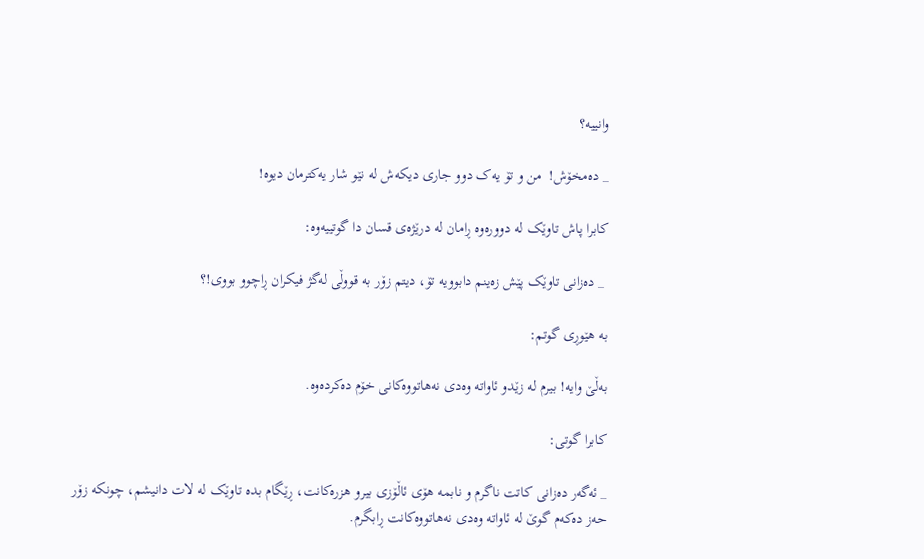وانییە؟

_ دەمخۆش!  من و تۆ یەک دوو جاری دیکەش لە نێو شار یەکترمان دیوە!

کابرا پاش تاوێک لە دوورەوە ڕامان لە درێژەی قسان دا گوتییەوە:

 _ دەزانی تاوێک پێش زەینم دابوویە تۆ، دیتم زۆر بە قووڵی لەگژ فیکران ڕاچوو بووی!؟

بە هێوڕی گوتم:

بەڵێ وایە! بیرم لە زێدو ئاواتە وەدی نەهاتووەکانی خۆم دەکردەوە.

کابرا گوتی:

_ ئەگەر دەزانی کاتت ناگرم و نابمە هۆی ئاڵۆزی بیرو هزرەکانت، ڕێگام بدە تاوێک لە لات دانیشم، چونکە زۆر حەز دەکەم گوێ لە ئاواتە وەدی نەهاتووەکانت ڕابگرم.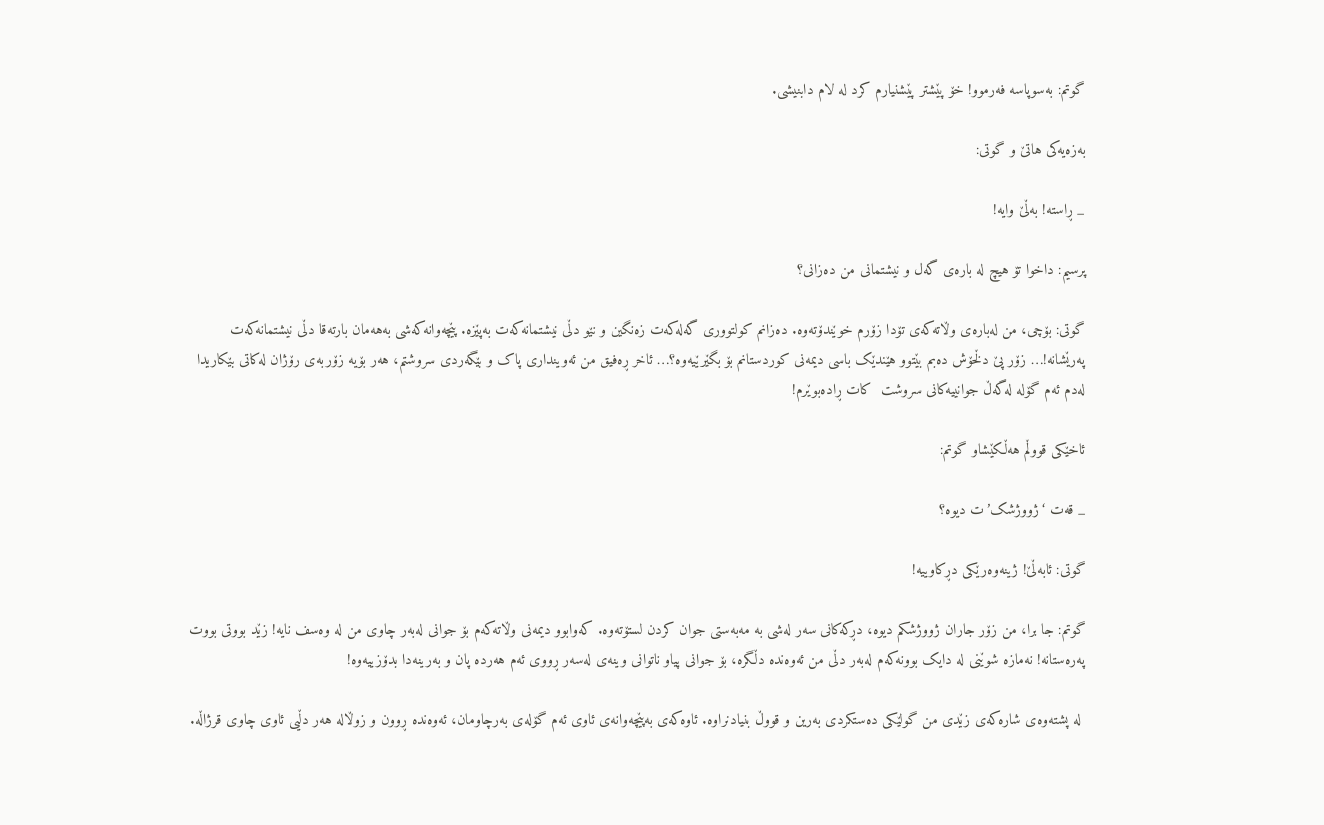گوتم: بەسوپاسە فەرموو! خۆ پێشتر پێشنیارم کرد لە لام دابنیشی.

بەزەیەکی هاتێ و گوتی:

_ ڕاستە! بەڵێ وایە!

پرسیم: داخوا تۆ هیچ لە بارەی گەل و نیشتمانی من دەزانی؟

گوتی: بۆچی، من لەبارەی وڵاتەکەی تۆدا زۆرم خوێندۆتەوە. دەزانم کولتووری گەلەکەت زەنگین و نێو دڵی نیشتمانەکەت بەپێزە. پێچەوانەکەشی بەهەمان بارتەقا دڵی نیشتمانەکەت پەرێشانە!… زۆر پێ دڵخۆش دەبم بێتوو هێندێک باسی دیمەنی کوردستانم بۆ بگێرێیەوە؟… ئاخر ڕەفیق من ئەوینداری پاک و بێگەردی سروشتم، هەر بۆیە زۆربەی رۆژان لەکاتی بێکاریدا لەدم ئەم گۆلە لەگەڵ جوانییەکانی سروشت  کات ڕادەبوێرم!

ئاخێکی قووڵم هەڵکێشاو گوتم:

_ قەت ‘ژووژشک’ت دیوە؟

گوتی: ئابەڵێ! ژینەوەرێکی دڕکاوییە!

گوتم: جا برا، من زۆر جاران ژووژشکم دیوە، دڕکەکانی سەر لەشی بە مەبەستی جوان کردن لستۆتەوە. کەوابوو دیمەنی وڵاتەکەم بۆ جوانی لەبەر چاوی من لە وەسف نایە! زێد بووتی بووت پەرەستانە! نەمازە شوێنی لە دایک بوونەکەم لەبەر دڵی من ئەوەندە دڵگرە، بۆ جوانی پیاو ناتوانی وینەی لەسەر ڕووی ئەم هەردە پان و بەرینەدا بدۆزییەوە!

 لە پشتەوەی شارەکەی زێدی من گولێکی دەستکردی بەرین و قووڵ بنیادنراوە. ئاوەکەی بەپێچەوانەی ئاوی ئەم گۆلەی بەرچاومان، ئەوەندە ڕوون و زوڵالە هەر دڵیی ئاوی چاوی قرژاڵە.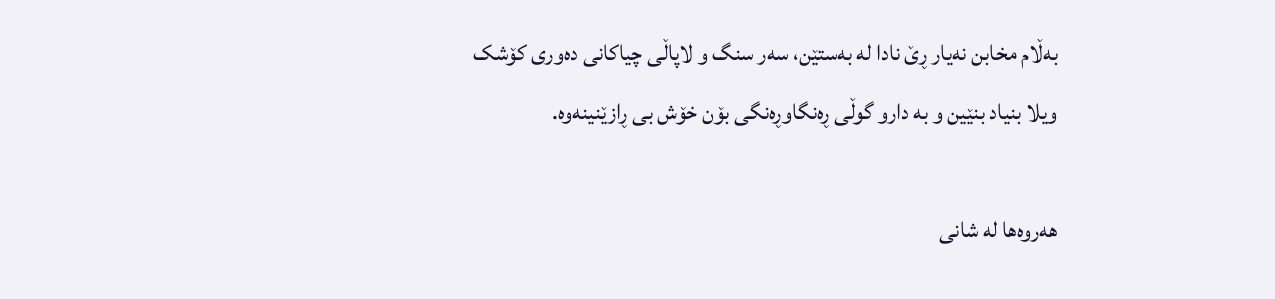بەڵام مخابن نەیار ڕێ نادا لە بەستێن، سەر سنگ و لاپاڵی چیاکانی دەوری کۆشک ویلا بنیاد بنێین و بە دارو گوڵی ڕەنگاوڕەنگی بۆن خۆش بی ڕازێنینەوە.

هەروەها لە شانی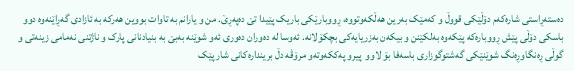دەستەڕاستی شارەکەم دۆڵێکی ‌قووڵ و کەمێک بەرین هەڵکەوتووە، ڕووبارێکی باریک پێیدا تێ دەپەڕێ. من و یارانم بە تاوات بووین هەرکە بە ئازادی گەڕاێنەوە دوو باسکی دۆڵی پێش ڕووبارەکە پێکەوە بەلکێنن و بیکەن بەزریایەکی بچکۆلانە. ئەوسا لە دەوران دەوری ئەو شوێنە بەبێ بە بنیادنانی پارک و ناژتنی نەمامی زینەتی و گوڵی ڕەنگاوڕەنگ شوێنێکی گەشتوگوزاری باسەفا بۆ لاوو  پیرو پەککەوتەو مرۆڤە دڵ بریندارەکانی شار پێک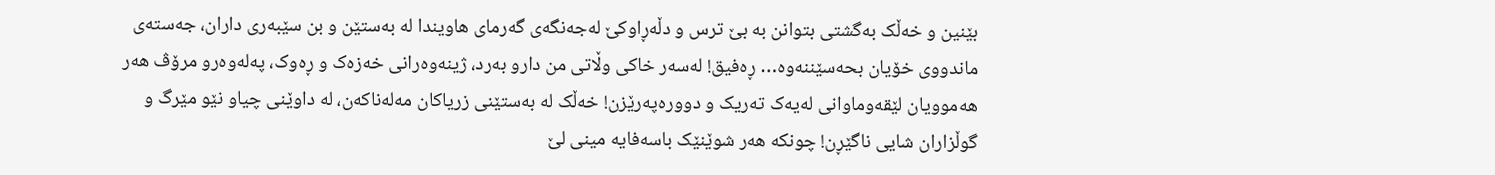بێنین و خەڵک بەگشتی بتوانن بە بێ ترس و دڵەڕاوکێ لەجەنگەی گەرمای هاویندا لە بەستێن و بن سێبەری داران، جەستەی ماندووی خۆیان بحەسێننەوە… ڕەفیق! لەسەر خاکی وڵاتی من دارو بەرد، ژینەوەرانی خەزەک و ڕەوک، پەلەوەرو مرۆڤ هەر هەموویان لێقەوماوانی لەیەک تەریک و دوورەپەرێزن! خەڵک لە بەستێنی زریاکان مەلەناکەن، لە داوێنی چیاو نێو مێرگ و گوڵزاران شایی ناگێڕن! چونکە هەر شوێنێک باسەفایە مینی لێ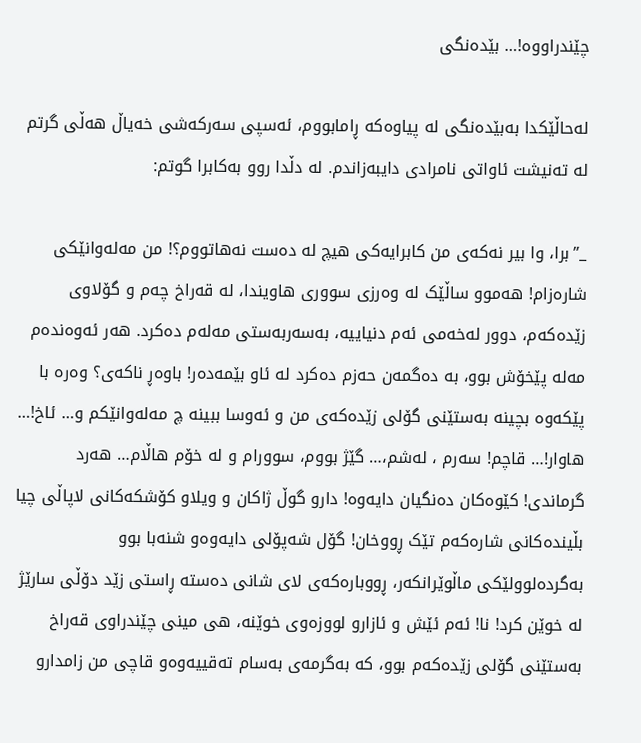چێندراووە!… بێدەنگی

لەحاڵێکدا بەبێدەنگی لە پیاوەکە ڕامابووم، ئەسپی سەرکەشی خەیاڵ هەڵی گرتم لە تەنیشت ئاواتی نامرادی دایبەزاندم. لە دڵدا روو بەکابرا گوتم:

_”برا، وا بیر نەکەی من کابرایەکی هیچ لە دەست نەهاتووم؟! من مەلەوانێکی شارەزام! هەموو ساڵێک لە وەرزی سووری هاویندا، لە قەراخ چەم و گۆلاوی زێدەکەم، دوور لەخەمی ئەم دنیاییە، بەسەربەستی مەلەم دەکرد. هەر ئەوەندەم مەلە پێخۆش بوو، بە دەگمەن حەزم دەکرد لە ئاو بێمەدەر! باوەڕ ناکەی؟ وەرە با پێکەوە بچینە بەستێنی گۆلی زێدەکەی من و ئەوسا ببینە چ مەلەوانێکم و… ئاخ!… هاوار!… قاچم! سەرم ، لەشم،… گێژ بووم، سوورام و لە خۆم هاڵام… هەرد گرماندی! کێوەکان دەنگیان دایەوە! دارو گوڵ ژاکان و ویلاو کۆشکەکانی لاپاڵی چیا بڵیندەکانی شارەکەم تێک ڕووخان! گۆل شەپۆلی دایەوەو شنەبا بوو بەگردەلوولێکی ماڵوێرانکەر، ڕووبارەکەی لای شانی دەستە ڕاستی زێد دۆڵی سارێژ لە خوێن کرد! نا! ئەم ئێش و ئازارو لووزەوی خوێنە، هی مینی چێندراوی قەراخ بەستێنی گۆلی زێدەکەم بوو، کە بەگرمەی بەسام تەقییەوەو قاچی من زامدارو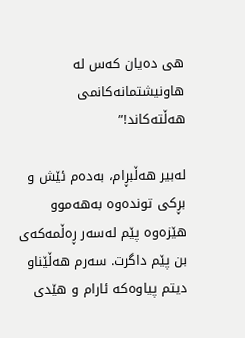هی دەیان کەس لە هاونیشتمانەکانمی هەڵتەکاند!”

لەبیر هەڵبڕام، بەدەم ئێش و بڕکی توندەوە بەهەموو هێزەوە پێم لەسەر ڕەڵمەکەی بن پێم داگرت. سەرم هەڵێناو دیتم پیاوەکە ئارام و هێدی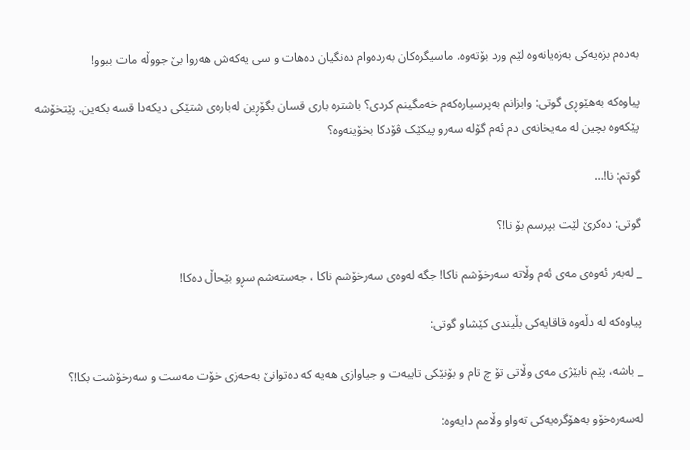بەدەم بزەیەکی بەزەیانەوە لێم ورد بۆتەوە. ماسیگرەکان بەردەوام دەنگیان دەهات و سی یەکەش هەروا بێ جووڵە مات ببوو!

پیاوەکە بەهێوڕی گوتی: وابزانم بەپرسیارەکەم خەمگینم کردی؟ باشترە باری قسان بگۆڕین لەبارەی شتێکی دیکەدا قسە بکەین. پێتخۆشە پێکەوە بچین لە مەیخانەی دم ئەم گۆلە سەرو پیکێک ڤۆدکا بخۆینەوە؟

گوتم: نا!…

گوتی: دەکرێ لێت بپرسم بۆ نا!؟

_ لەبەر ئەوەی مەی ئەم وڵاتە سەرخۆشم ناکا! جگە لەوەی سەرخۆشم ناکا ، جەستەشم سڕو بێحاڵ دەکا!

پیاوەکە لە دڵەوە قاقایەکی بڵیندی کێشاو گوتی:

_ باشە، پێم نابێژی مەی وڵاتی تۆ چ تام و بۆنێکی تایبەت و جیاوازی هەیە کە دەتوانێ بەحەزی خۆت مەست و سەرخۆشت بکا!؟

لەسەرەخۆو بەهۆگرەیەکی تەواو وڵامم دایەوە: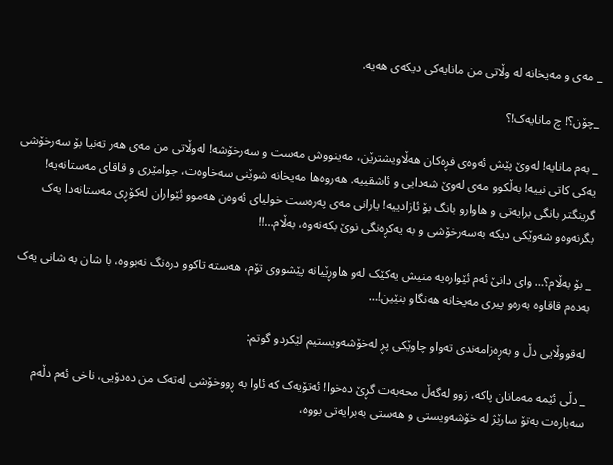_ مەی و مەیخانە لە وڵاتی من مانایەکی دیکەی هەیە.

_چۆن؟! چ مانایەک!؟

_ بەم مانایە! لەوێ پێش ئەوەی فڕەکان هەڵاویشترێن، مەینووش مەست و سەرخۆشە! لەوڵاتی من مەی هەر تەنیا بۆ سەرخۆشی یەکی کاتی نییە! بەڵکوو مەی لەوێ شەدایی و ئاشقییە. هەروەها مەیخانە شوێنی سەخاوەت، جوامێری و قاقای مەستانەیە! گرینگتر بانگی برایەتی و هاوارو بانگ بۆ ئازادییە! یارانی مەی پەرەست خولیای ئەوەن هەموو ئێواران لەکۆڕی مەستانەدا یەک بگرنەوەو شەوێکی دیکە بەسەرخۆشی و بە یەکڕەنگی نوێ بکەنەوە، بەڵام…!!

_ بۆ بەڵام؟… وای دانێ ئەم ئێوارەیە منیش یەکێک لەو هاوڕێیانە پێشووی تۆم، هەستە تاکوو درەنگ نەبووە، با شان بە شانی یەک بەدەم قاقاوە بەرەو پیری مەیخانە هەنگاو بنێین!…

 لەقووڵایی دڵ و بەڕەزامەندی تەواو چاوێکی پڕ لەخۆشەویستیم لێکردو گوتم:

_ دڵی ئێمە مەمانان پاکە، زوو لەگەڵ محەبەت گڕێ دەخوا! ئەتۆیەک کە ئاوا بە ڕووخۆشی لەتەک من دەدۆیی، ناخی ئەم دڵەم سەبارەت بەتۆ سارێژ لە خۆشەویستی و هەستی بەبرایەتی بووە،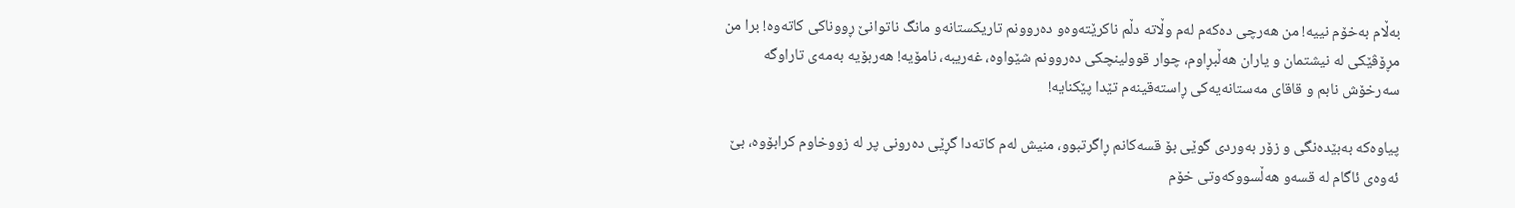بەڵام بەخۆم نییە! من هەرچی دەکەم لەم وڵاتە دڵم ناکرێتەوەو دەروونم تاریکستانەو مانگ ناتوانێ ڕووناکی کاتەوە! برا من مڕۆڤێکی لە نیشتمان و یاران هەڵبڕاوم، چوار قوولینچکی دەروونم شێواوە، غەریبە، نامۆیە! هەربۆیە بەمەی تاراوگە سەرخۆش نابم و قاقای مەستانەیەکی ڕاستەقینەم تێدا پێکنایە!

پیاوەکە بەبێدەنگی و زۆر بەوردی گوێی بۆ قسەکانم ڕاگرتبوو، منیش لەم کاتەدا گڕێی دەرونی پر لە زووخاوم کرابۆوە، بێ ئەوەی ئاگام لە قسەو هەڵسووکەوتی خۆم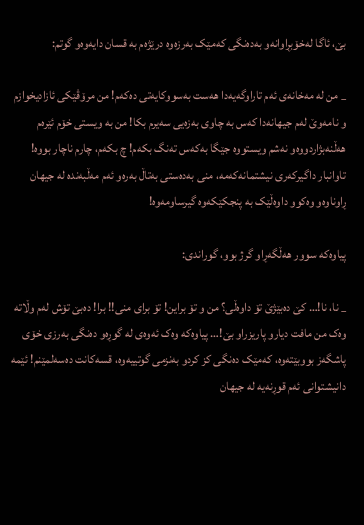بێ، ئاگا لەخۆبڕاوانەو بەدەنگی کەمێک بەرزەوە درێژەم بە قسان دایەوەو گوتم:

_ من لە مەخانەی ئەم تاراوگەیەدا هەست بەسووکایەتی دەکەم! من مرۆڤێکی ئازادیخوازم و نامەوێ لەم جیهانەدا کەس بە چاوی بەزەیی سەیرم بکا! من بە ویستی خۆم ئێرەم هەڵنەبژاردووەو نەشم ویستووە جێگا بەکەس تەنگ بکەم! چ بکەم، چارم ناچار بووە! تاوانبار داگیرکەری نیشتمانەکەمە، منی بەدەستی بەتاڵ بەرەو ئەم مەڵبەندە لە جیهان ڕاوناوەو وەکوو داوەڵێک بە پنجکێکەوە گیرساومەوە!

پیاوەکە سوور هەڵگەڕاو گرژ بوو، گوراندی:

_ نا، نا!… کێ دەبێژێ تۆ داوەڵی؟ من و تۆ براین! تۆ برای منی!! برا! دەبێ تۆش لەم وڵاتە وەک من مافت دیارو پاریزراو بێ!… پیاوەکە وەک ئەوەی لە گوڕەو دەنگی بەرزی خۆی پاشگەز بووبێتەوە، کەمێک دەنگی کز کردو بەنزمی گوتییەوە، قسەکانت دەسەلمێنم! ئێمە دانیشتوانی ئەم قوڕنەیە لە جیهان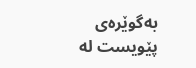بەگوێرەی پێویست لە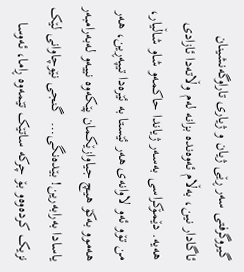گیروگرفتی سەر ڕێی ژیان و ژیاری تاراوگەنشینان ئاگادار نین، بەڵام ئەوەندە بزانە لەم وڵاتەدا ئازادی هەیە. دێمۆکراسی بەسەر ژیاندا حاکمەو شاو شاڵیار، من تۆو ئەو لاوانەی هەر ئێستا بە ئێرەدا تیپەڕین، هەر هەموو بەکۆ هیچ جیاوازێکمان پێکەوە نییەو لەبەرامبەر یاسادا بەرابەرین! بێدەنگی…  گنجی نێوچاوانی لێک نزیک کردەوەو بۆ چرکە ساتێک تێمەوە ڕاما، ئەوسا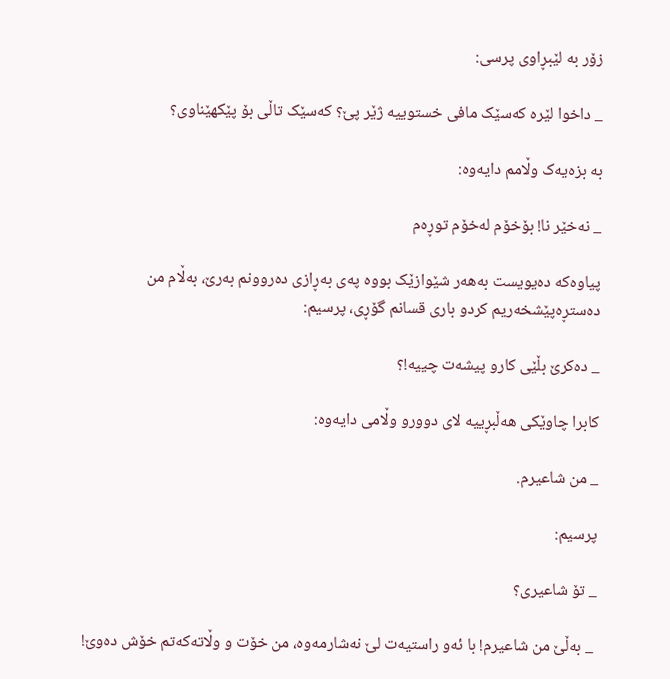زۆر بە لێبڕاوی پرسی:

_ داخوا لێرە کەسێک مافی خستوییە ژێر پێ؟ کەسێک تاڵی بۆ پێکهێناوی؟

بە بزەیەک وڵامم دایەوە:

_ نەخێر نا! بۆخۆم لەخۆم توڕەم

پیاوەکە دەیویست بەهەر شێوازێک بووە پەی بەڕازی دەروونم بەرێ، بەڵام من دەستڕەپێشخەریم کردو باری قسانم گۆڕی، پرسیم:

_ دەکرێ بڵێی کارو پیشەت چییە!؟

کابرا چاوێکی هەڵبڕییە لای دوورو وڵامی دایەوە:

_ من شاعیرم.

پرسیم:

_ تۆ شاعیری؟

 _ بەڵێ من شاعیرم! با ئەو راستیەت لێ نەشارمەوە، من خۆت و وڵاتەکەتم خۆش دەوێ!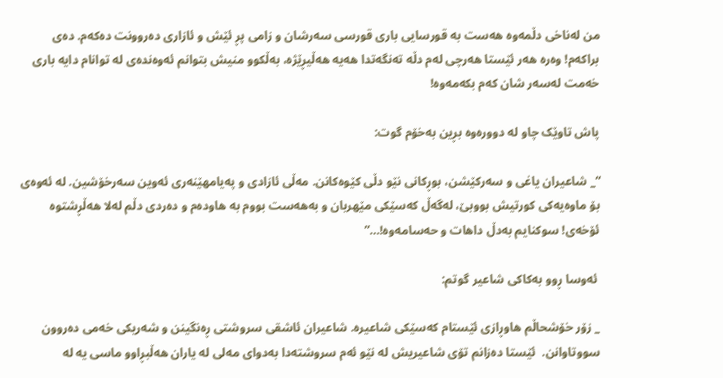من لەناخی دڵمەوە هەست بە قورسایی باری قورسی سەرشان و زامی پڕ ئێش و ئازاری دەروونت دەکەم. دەی براکەم! وەرە هەر ئێستا هەرچی لەم دڵە تەنگەتدا هەیە هەڵیڕێژە، بەڵکوو منیش بتوانم ئەوەندەی لە توانام دایە باری خەمت لەسەر شان کەم بکەمەوە!

پاش تاوێک چاو لە دوورەوە بڕین بەخۆم گوت:

“_ شاعیران یاغی و سەرکێشن، بوڕکانی نێو دڵی کێوەکانن. مەڵی ئازادی و پەیامهێنەری ئەوین سەرخۆشین. لە ئەوەی بۆ ماوەیەکی کورتیش بووبێ، لەگەڵ کەسێکی مێهربان و بەهەست بووم بە هاودەم و دەردی دڵم لەلا هەڵڕشتوە ئۆخەی! سوکنایم بەدڵ داهات و حەسامەوە!…”

 ئەوسا ڕوو بەکاکی شاعیر گوتم:

_ زۆر خۆشحاڵم هاوڕازی ئێستام کەسێکی شاعیرە. شاعیران ئاشقی سروشتی ڕەنگینن و شەریکی خەمی دەروون سووتاوانن.  ئێستا دەزانم تۆی شاعیریش لە نێو ئەم سروشتەدا بەدوای مەلی لە یاران هەڵبڕاوو ماسی یە لە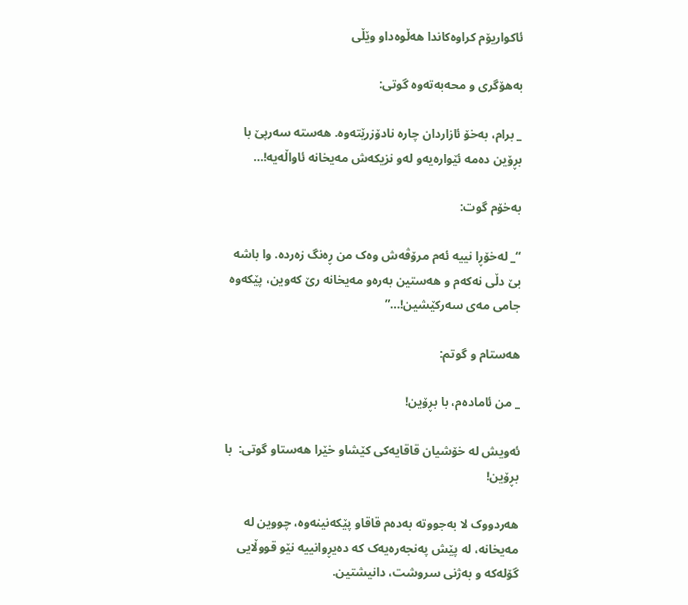ئاکواریۆم کراوەکاندا هەڵوەداو وێڵی

بەهۆگری و محەبەتەوە گوتی:

_ برام، بەخۆ ئازاردان چارە نادۆزرێتەوە. هەستە سەرپێ با بڕۆین دەمە ئێوارەیەو لەو نزیکەش مەیخانە ئاواڵەیە!…

بەخۆم گوت:

“_ لەخۆڕا نییە ئەم مرۆڤەش وەک من ڕەنگ زەردە. وا باشە بێ دڵی نەکەم و هەستین بەرەو مەیخانە رێ کەوین، پێکەوە جامی مەی سەرکێشین!…”

هەستام و گوتم:

_ من ئامادەم، با بڕۆین!

ئەویش لە خۆشیان قاقایەکی کێشاو خێرا هەستاو گوتی:  با بڕۆین!

هەردووک لا بەجووتە بەدەم قاقاو پێکەنینەوە، چووین لە مەیخانە، لە پێش پەنجەرەیەک کە دەیڕوانییە نێو قووڵایی گۆلەکە و بەژنی سروشت، دانیشتین.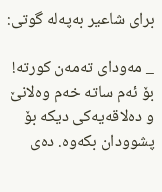برای شاعیر بەپەلە گوتی:

_ مەودای تەمەن کورتە! بۆ ئەم ساتە خەم وەلانێ و دەلاقەیەکی دیکە بۆ پشوودان بکەوە. دەی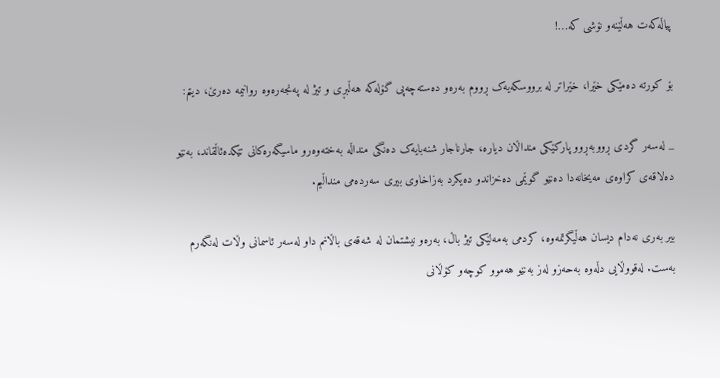پیاڵەکەت هەڵێنەو نۆشی کە…!

بۆ کورتە دەمێکی خێرا، خێراتر لە برووسکەیەک ڕووم بەرەو دەستەچەپی گۆلەکە هەڵبڕی و تیژ لە پەنجەرەوە روانیمە دەرێ، دیتم:

_ لەسەر گردی ڕووبەڕوو پارکێکی منداڵان دیارە، جارناجار شنەبایەک دەنگی منداڵە بەختەوەرو ماسیگەرەکانی تێکدەئاڵقاند، بەنێو دەلاقەی کراوەی مەیخانەدا دەنێو گوێمی دەخزاندو دەیکرد بەزاخاوی بیری سەردەمی منداڵیم.

بیر بەری نەدام دیسان هەڵیگرتمەوە، کردمی بەمەلێکی تیژ باڵ، بەرەو نیشتمان لە شەقەی باڵانم داو لەسەر ئاسمانی وڵات لەنگەرم بەست. لەقووڵایی دڵەوە بەحەزو لەز بەنێو هەموو کوچەو کۆڵانی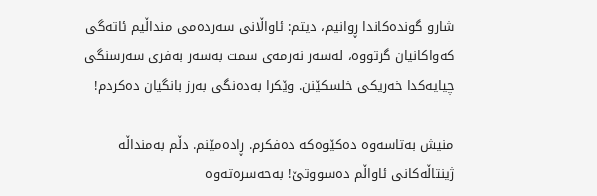شارو گوندەکاندا ڕوانیم، دیتم: ئاواڵانی سەردەمی منداڵیم ئاتەگی کەواکانیان گرتووە، لەسەر نەرمەی سمت بەسەر بەفری سەرسنگی چیایەکدا خەریکی خلسکێنن. وێکرا بەدەنگی بەرز بانگیان دەکردم!

منیش بەتاسەوە دەکێوەکە دەفکرم. ڕادەمێنم. دڵم بەمنداڵە ژینتاڵەکانی ئاواڵم دەسووتێ! بەحەسرەتەوە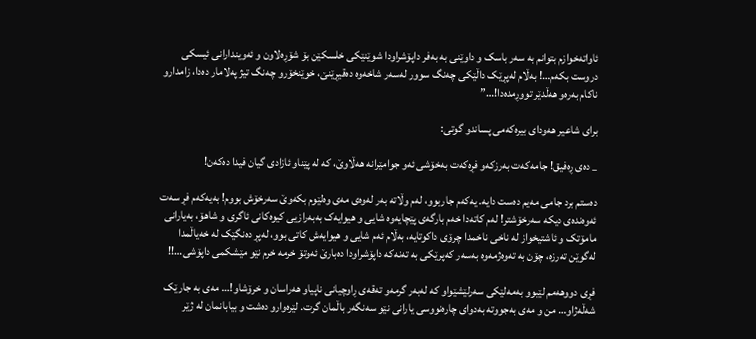ئاواتەخوازم بتوانم بە سەر باسک و داوێنی بە بەفر داپۆشراودا شوێنێکی خلسکێن بۆ شۆڕەلاون و ئەویندارانی ئیسکی دروست بکەم…! بەڵام لەپڕێک داڵێکی چەنگ سوور لەسەر شاخەوە دەقیڕێنێ، خوێنخۆرو چەنگ تیژ پەلامار دەدا، زامدارو ناکام بەرەو هەڵدێر تووڕمدەدا!…”

برای شاعیر هەودای بیرەکەمی پساندو گوتی:

_ دەی ڕەفیق! جامەکەت بەرزکەو فڕەکەت بەخۆشی ئەو جوامێرانە هەڵاوێ، کە لە پێناو ئازادی گیان فیدا دەکەن!

دەستم برد جامی مەیم دەست دایە. یەکەم جاربوو، لەم وڵاتە بەر لەوەی مەی وەلێوم بکەوێ سەرخۆش بووم! بەیەکەم فڕ سەت ئەوەندەی دیکە سەرخۆشتر! لەم کاتەدا خەم بارگەی پێچایەوە شایی و هیوایەک بەبەرازیی کیوەکانی ئاگری و شاهۆ، بەیارانی مامۆتک و ئاشتیخواز لە ناخی ناخمدا چرۆی داکوتایە، بەڵام ئەم شایی و هیوایەش کاتی بوو، لەپڕ دەنگێک لە خەیاڵمدا لەگوێن تەرزە، چۆن بە تەوەژمەوە بەسەر کەپرێکی بە تەنەکە داپۆشراودا دەبارێ ئەوتۆ خرمە خرم نێو مێشکمی داپۆشی…!!

فڕی دووهەمم لێبوو بەمەلێکی سەرلێشێواو کە لەبەر گرمەو تەقەی ڕاوچیانی ناپیاو هەراسان و خرۆشاو!… مەی بە جارێک شەڵەژاو… من و مەی بەجووتە بەدوای چارەنووسی یارانی نێو سەنگەر باڵمان گرت. لێرەوارو دەشت و بیابانمان لە ژێر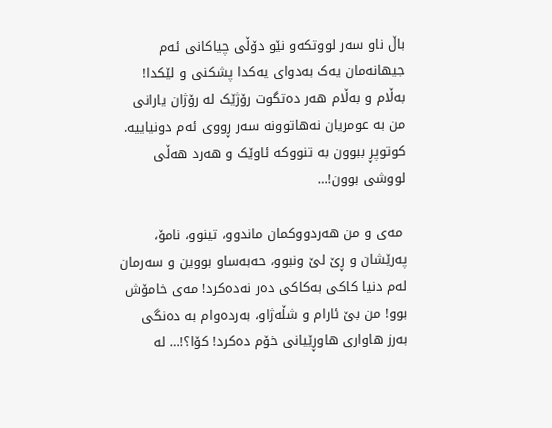باڵ ناو سەر لووتکەو نێو دۆڵی چیاکانی ئەم جیهانەمان یەک بەدوای یەکدا پشکنی و لێکدا! بەڵام و بەڵام هەر دەتگوت رۆژێک لە رۆژان یارانی من بە عومریان نەهاتوونە سەر ڕووی ئەم دونیاییە. کوتوپڕ ببوون بە تنووکە ئاوێک و هەرد هەڵی لووشی بوون!…

 مەی و من هەردووکمان ماندوو، تینوو، نامۆ، پەرێشان و ڕێ لێ ونبوو، حەبەساو بووین و سەرمان لەم دنیا کاکی بەکاکی دەر نەدەکرد! مەی خامۆش بوو! من بێ ئارام و شڵەژاو، بەردەوام بە دەنگی بەرز هاواری هاوڕێیانی خۆم دەکرد! کۆا؟!… لە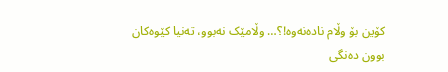کۆین بۆ وڵام نادەنەوە!؟… وڵامێک نەبوو، تەنیا کێوەکان بوون دەنگی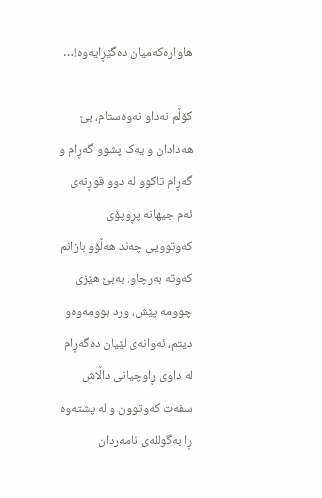هاوارەکەمیان دەگێڕایەوە!…

کۆڵم نەداو نەوەستام، بێ هەدادان و یەک پشوو گەڕام و گەڕام تاکوو لە دوو قوڕنەی ئەم جیهانە پڕوپۆی کەوتوویی چەند هەڵۆو بازانم کەوتە بەرچاو. بەبێ هێزی چوومە پێش، ورد بوومەوەو دیتم، ئەوانەی لێیان دەگەڕام لە داوی ڕاوچیانی داڵاش سفەت کەوتوون و لە پشتەوە ڕا بەگوللەی نامەردان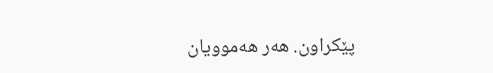پێکراون. هەر هەموویان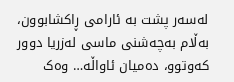لەسەر پشت بە ئارامی ڕاکشابوون، بەڵام بەچەشنی ماسی لەزریا دوور کەوتوو، دەمیان ئاواڵە… وەک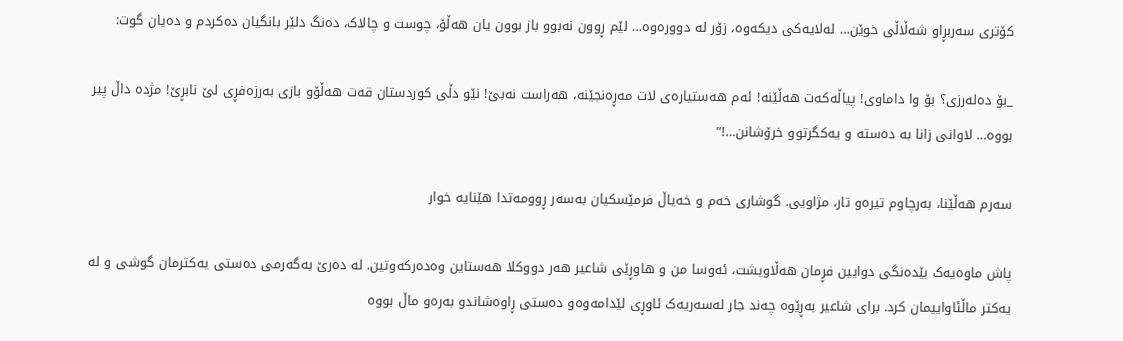کۆتری سەربڕاو شەڵاڵی خوێن… لەلایەکی دیکەوە، زۆر لە دوورەوە… لێم ڕوون نەبوو باز بوون یان هەڵۆ، چوست و چالاک، دەنگ دلێر بانگیان دەکردم و دەیان گوت:

_بۆ دەلەرزی؟ بۆ وا داماوی! پیاڵەکەت هەڵێنە! ئەم هەستیارەی لات مەڕەنجێنە، هەراست نەبێ! نێو دڵی کوردستان قەت هەڵۆو بازی بەرزەفڕی لێ نابڕێ! مژدە داڵ پیر بووە… لاوانی زانا بە دەستە و یەکگرتوو خرۆشانن…!”

سەرم هەڵێنا، بەرچاوم تیرەو تار، مژاویی. گوشاری خەم و خەیاڵ فرمێسکیان بەسەر ڕوومەتدا هێنایە خوار

پاش ماوەیەک بێدەنگی دوایین فڕمان هەڵاویشت، ئەوسا من و هاوڕێی شاعیر هەر دووکلا هەستاین وەدەرکەوتین. لە دەرێ بەگەرمی دەستی یەکترمان گوشی و لە یەکتر ماڵئاواییمان کرد. برای شاعیر بەڕێوە چەند جار لەسەریەک ئاوڕی لێدامەوەو دەستی ڕاوەشاندو بەرەو ماڵ بووە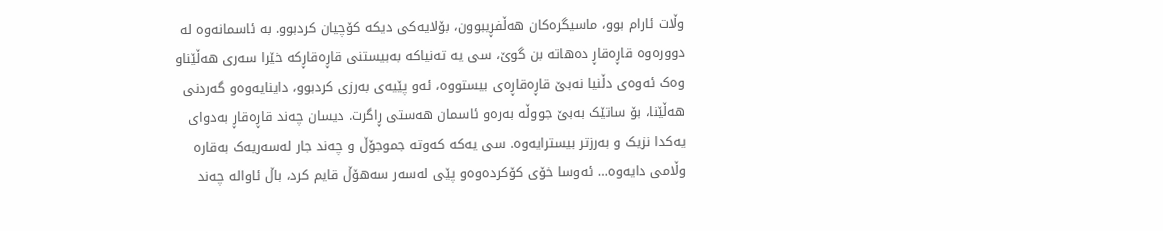وڵات ئارام بوو، ماسیگرەکان هەڵفڕیبوون، بۆلایەکی دیکە کۆچیان کردبوو. بە ئاسمانەوە لە دوورەوە قاڕەقاڕ دەهاتە بن گوێ، سی یە تەنیاکە بەبیستنی قاڕەقاڕکە خێرا سەری هەڵێناو وەک ئەوەی دڵنیا نەبێ قاڕەقاڕەی بیستووە، ئەو پێیەی بەرزی کردبوو، داینایەوەو گەردنی هەڵێنا، بۆ ساتێک بەبێ جووڵە بەرەو ئاسمان هەستی ڕاگرت. دیسان چەند قاڕەقاڕ بەدوای یەکدا نزیک و بەرزتر بیسترایەوە. سی یەکە کەوتە جموجۆڵ و چەند جار لەسەریەک بەقارە وڵامی دایەوە… ئەوسا خۆی کۆکردەوەو پێی لەسەر سەهۆڵ قایم کرد، باڵ ئاوالە چەند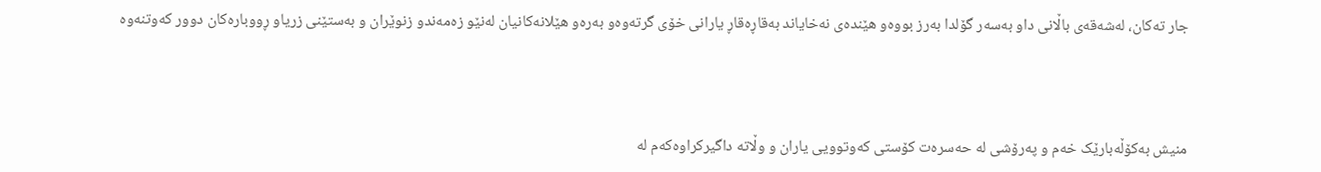جار تەکان، لەشەقەی باڵانی داو بەسەر گۆلدا بەرز بووەو هێندەی نەخایاند بەقاڕەقاڕ یارانی خۆی گرتەوەو بەرەو هێلانەکانیان لەنێو زەمەندو زنوێران و بەستێنی زریاو ڕووبارەکان دوور کەوتنەوە



منیش بەکۆڵەبارێک خەم و پەرۆشی لە حەسرەت کۆستی کەوتوویی یاران و وڵاتە داگیرکراوەکەم لە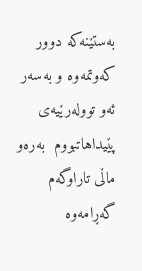بەستێنەکە دوور کەوتمەوە و بەسەر ئەو توولەرێیەی پێیداهاتبووم  بەرەو ماڵی تاراوگەم گەڕامەوە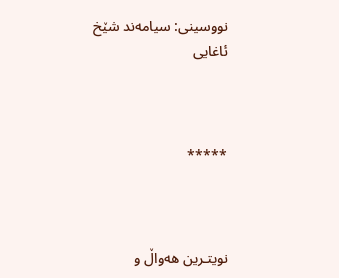نووسینی: سیامەند شێخ ئاغایی



*****



نویتـرین هەواڵ و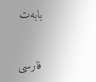بابەت


فارسی